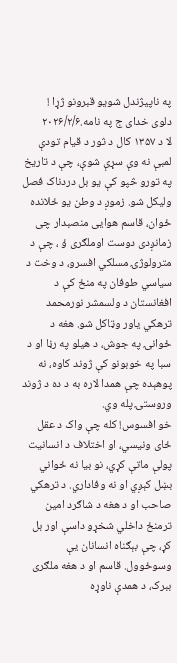په ناپیژندل شویو قبرونو ژړا !
دلوی خدای ج په نامه.۲۰۲۶/۲/۶
لا د ۱۳۵۷ کال د ثور د قیام تودې لمبې نه وې سړې شوې، چې د تاریخ په تورو څپو کې یو بل دردناک فصل ولیکل شو. زموږ د وطن یو ځلانده ځوان، قاسم هوایی منصبدار چی زمانږدی دوست اوملګری ؤ ، چې د مترولوژۍ مسلکي افسرو، د وخت د سیاسي طوفان په منځ کې د افغانستان د ولسمشر نورمحمد ترهکي یاور وټاکل شو. هغه د ځوانۍ په جوش، د هیلو په رڼا او د سبا په خوبونو کې ژوند کاوه، نه پوهېده چې همدا لاره به د ده د ژوند وروستۍ پله وي.
خو افسوس! کله چې واک د عقل ځای ونیسي، او اختلاف د انسانیت پولې ماتې کړي، نو بیا نه ځواني بښل کېږي او نه وفاداري. د ترهکي صاحب او د هغه د شاګرد امین ترمنځ داخلي شخړو داسې اور بل کړ، چې بېګناه انسانان یې وسوځوول. قاسم او د هغه ملګری ببرک، د همدې ناوړه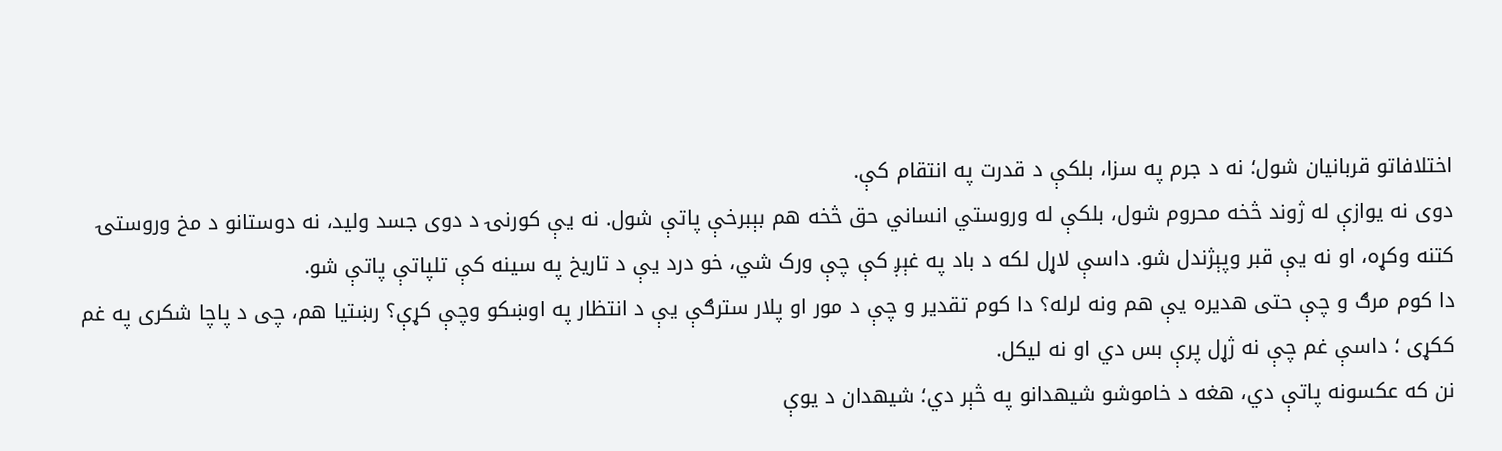اختلافاتو قربانیان شول؛ نه د جرم په سزا، بلکې د قدرت په انتقام کې.
دوی نه یوازې له ژوند څخه محروم شول، بلکې له وروستي انساني حق څخه هم بېبرخې پاتې شول. نه یې کورنۍ د دوی جسد ولید، نه دوستانو د مخ وروستۍ کتنه وکړه، او نه یې قبر وپېژندل شو. داسې لاړل لکه د باد په غېږ کې چې ورک شي، خو درد یې د تاریخ په سینه کې تلپاتې پاتې شو.
دا کوم مرګ و چې حتی هدیره یې هم ونه لرله؟ دا کوم تقدیر و چې د مور او پلار سترګې یې د انتظار په اوښکو وچې کړې؟ رښتیا هم، چی د پاچا شکری په غم ککړی ؛ داسې غم چې نه ژړل پرې بس دي او نه لیکل.
نن که عکسونه پاتې دي، هغه د خاموشو شیهدانو په څېر دي؛ شیهدان د یوې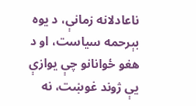ناعادلانه زمانې، د یوه بېرحمه سیاست، او د هغو ځوانانو چې یوازې یې ژوند غوښت، نه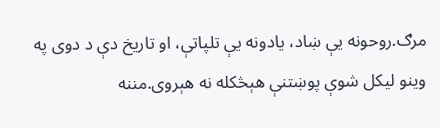مرګ.روحونه یې ښاد، یادونه یې تلپاتې، او تاریخ دې د دوی په وینو لیکل شوې پوښتنې هېڅکله نه هېروی.مننه